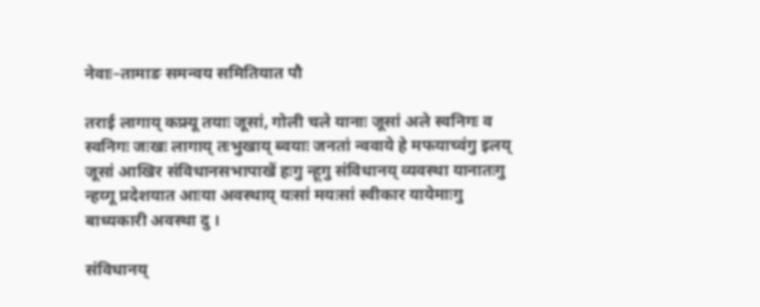नेवाः–तामाङ समन्वय समितियात पौ

तराई लागाय् कफ्र्यू तयाः जूसां, गोली चले यानाः जूसां अले स्वनिगः व स्वनिगः जःखः लागाय् तःभुखाय् ब्वयाः जनतां न्ववाये हे मफयाच्वंगु इलय् जूसां आखिर संविधानसभापाखें हःगु न्हूगु संविधानय् व्यवस्था यानातःगु न्हय्गू प्रदेशयात आःया अवस्थाय् यःसां मयःसां स्वीकार यायेमाःगु बाध्यकारी अवस्था दु ।

संविधानय्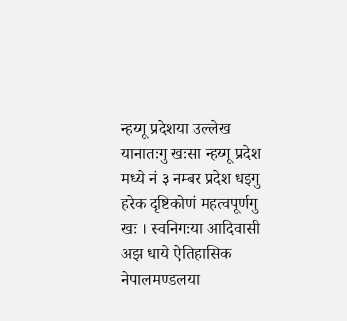न्हय्गू प्रदेशया उल्लेख यानातःगु खःसा न्हय्गू प्रदेश मध्ये नं ३ नम्बर प्रदेश धइगु हरेक दृष्टिकोणं महत्वपूर्णगु खः । स्वनिगःया आदिवासी अझ धाये ऐतिहासिक नेपालमण्डलया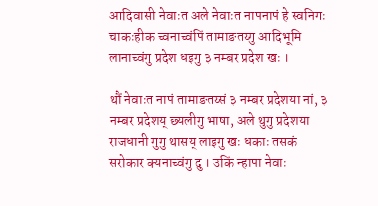आदिवासी नेवाःत अले नेवाःत नापनापं हे स्वनिगः चाकःहीक च्वनाच्वंपिं तामाङतय्गु आदिभूमि लानाच्वंगु प्रदेश धइगु ३ नम्बर प्रदेश खः ।

थौं नेवाःत नापं तामाङतय्सं ३ नम्बर प्रदेशया नां, ३ नम्बर प्रदेशय् छ्यलीगु भाषा, अले थुगु प्रदेशया राजधानी गुगु थासय् लाइगु खः धकाः तसकं सरोकार क्यनाच्वंगु दु । उकिं न्हापा नेवाः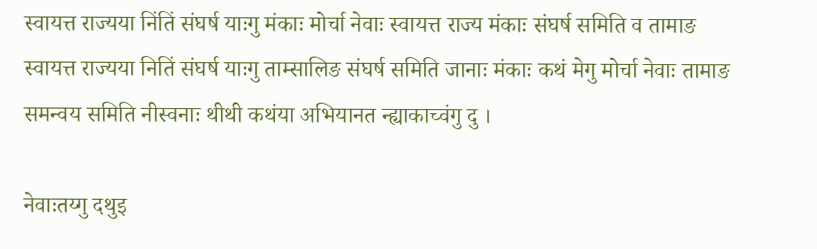स्वायत्त राज्यया निंतिं संघर्ष याःगु मंकाः मोर्चा नेवाः स्वायत्त राज्य मंकाः संघर्ष समिति व तामाङ स्वायत्त राज्यया नितिं संघर्ष याःगु ताम्सालिङ संघर्ष समिति जानाः मंकाः कथं मेगु मोर्चा नेवाः तामाङ समन्वय समिति नीस्वनाः थीथी कथंया अभियानत न्ह्याकाच्वंगु दु ।

नेवाःतय्गु दथुइ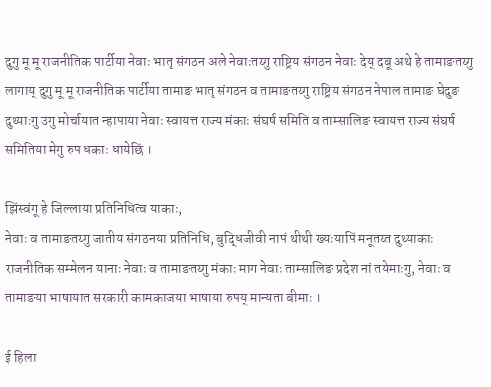दुगु मू मू राजनीतिक पार्टीया नेवाः भातृ संगठन अले नेवाःतय्गु राष्ट्रिय संगठन नेवाः देय् दबू अथे हे तामाङतय्गु लागाय् दुगु मू मू राजनीतिक पार्टीया तामाङ भातृ संगठन व तामाङतय्गु राष्ट्रिय संगठन नेपाल तामाङ घेदुङ दुथ्याःगु उगु मोर्चायात न्हापाया नेवाः स्वायत्त राज्य मंकाः संघर्ष समिति व ताम्सालिङ स्वायत्त राज्य संघर्ष समितिया मेगु रुप धकाः धायेछिं ।

झिंस्वंगू हे जिल्लाया प्रतिनिधित्व याकाः,
नेवाः व तामाङतय्गु जातीय संगठनया प्रतिनिधि, बुद्धिजीवी नापं थीथी ख्यःयापिं मनूतय्त दुथ्याकाः राजनीतिक सम्मेलन यानाः नेवाः व तामाङतय्गु मंकाः माग नेवाः ताम्सालिङ प्रदेश नां तयेमाःगु, नेवाः व तामाङया भाषायात सरकारी कामकाजया भाषाया रुपय् मान्यता बीमाः ।

ई हिला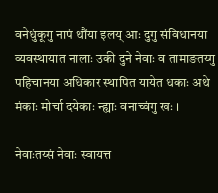वनेधुंकूगु नापं थौंया इलय् आः दुगु संविधानया व्यवस्थायात नालाः उकी दुने नेवाः व तामाङतय्गु पहिचानया अधिकार स्थापित यायेत धकाः अथे मंकाः मोर्चा दयेकाः न्ह्याः वनाच्वंगु खः ।

नेवाःतय्सं नेवाः स्वायत्त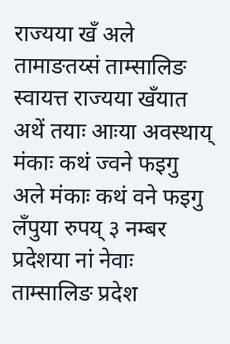राज्यया खँ अले तामाङतय्सं ताम्सालिङ स्वायत्त राज्यया खँयात अथें तयाः आःया अवस्थाय् मंकाः कथं ज्वने फइगु अले मंकाः कथं वने फइगु लँपुया रुपय् ३ नम्बर प्रदेशया नां नेवाः ताम्सालिङ प्रदेश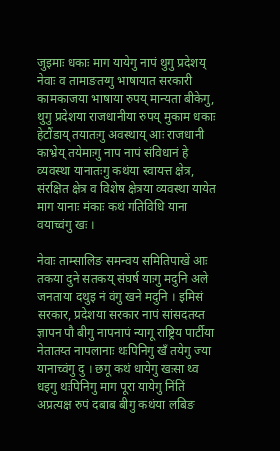जुइमाः धकाः माग यायेगु नापं थुगु प्रदेशय् नेवाः व तामाङतय्गु भाषायात सरकारी कामकाजया भाषाया रुपय् मान्यता बीकेगु, थुगु प्रदेशया राजधानीया रुपय् मुकाम धकाः हेटौंडाय् तयातःगु अवस्थाय् आः राजधानी काभ्रेय् तयेमाःगु नाप नापं संविधानं हे व्यवस्था यानातःगु कथंया स्वायत्त क्षेत्र, संरक्षित क्षेत्र व विशेष क्षेत्रया व्यवस्था यायेत माग यानाः मंकाः कथं गतिविधि याना वयाच्वंगु खः ।

नेवाः ताम्सालिङ समन्वय समितिपाखें आः तकया दुने सतकय् संघर्ष याःगु मदुनि अले जनताया दथुइ नं वंगु खने मदुनि । इमिसं सरकार, प्रदेशया सरकार नापं सांसदतय्त ज्ञापन पौ बीगु नापनापं न्यागू राष्ट्रिय पार्टीया नेतातय्त नापलानाः थःपिनिगु खँ तयेगु ज्या यानाच्वंगु दु । छगू कथं धायेगु खःसा थ्व धइगु थःपिनिगु माग पूरा यायेगु निंतिं अप्रत्यक्ष रुपं दबाब बीगु कथंया लबिङ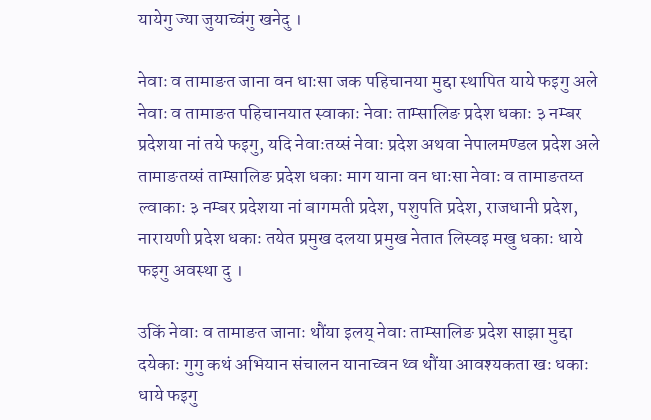यायेगु ज्या जुयाच्वंगु खनेदु ।

नेवाः व तामाङत जाना वन धाःसा जक पहिचानया मुद्दा स्थापित याये फइगु अले नेवाः व तामाङत पहिचानयात स्वाकाः नेवाः ताम्सालिङ प्रदेश धकाः ३ नम्बर प्रदेशया नां तये फइगु, यदि नेवाःतय्सं नेवाः प्रदेश अथवा नेपालमण्डल प्रदेश अले तामाङतय्सं ताम्सालिङ प्रदेश धकाः माग याना वन धाःसा नेवाः व तामाङतय्त ल्वाकाः ३ नम्बर प्रदेशया नां बागमती प्रदेश, पशुपति प्रदेश, राजधानी प्रदेश, नारायणी प्रदेश धकाः तयेत प्रमुख दलया प्रमुख नेतात लिस्वइ मखु धकाः धाये फइगु अवस्था दु ।

उकिं नेवाः व तामाङत जानाः थौंया इलय् नेवाः ताम्सालिङ प्रदेश साझा मुद्दा दयेकाः गुगु कथं अभियान संचालन यानाच्वन थ्व थौंया आवश्यकता खः धकाः धाये फइगु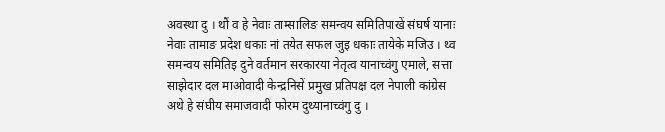अवस्था दु । थौं व हे नेवाः ताम्सालिङ समन्वय समितिपाखें संघर्ष यानाः नेवाः तामाङ प्रदेश धकाः नां तयेत सफल जुइ धकाः तायेके मजिउ । थ्व समन्वय समितिइ दुने वर्तमान सरकारया नेतृत्व यानाच्वंगु एमाले, सत्ता साझेदार दल माओवादी केन्द्रनिसें प्रमुख प्रतिपक्ष दल नेपाली कांग्रेस अथे हे संघीय समाजवादी फोरम दुथ्यानाच्वंगु दु ।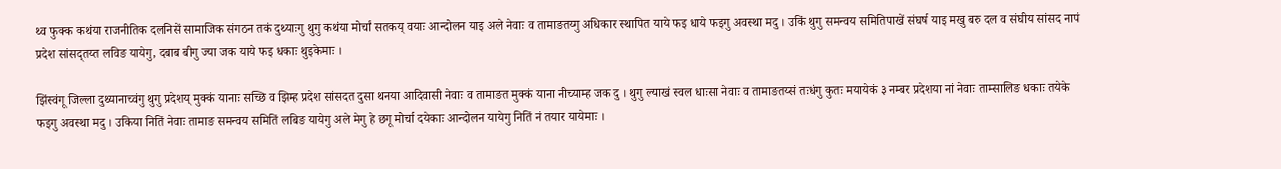थ्व फुक्क कथंया राजनीतिक दलनिसें सामाजिक संगठन तकं दुथ्याःगु थुगु कथंया मोर्चां सतकय् वयाः आन्दोलन याइ अले नेवाः व तामाङतय्गु अधिकार स्थापित याये फइ धाये फइगु अवस्था मदु । उकिं थुगु समन्वय समितिपाखें संघर्ष याइ मखु बरु दल व संघीय सांसद नापं प्रदेश सांसद्तय्त लविङ यायेगु, दबाब बीगु ज्या जक याये फइ धकाः थुइकेमाः ।

झिंस्वंगू जिल्ला दुथ्यानाच्वंगु थुगु प्रदेशय् मुक्कं यानाः सच्छि व झिम्ह प्रदेश सांसदत दुसा थनया आदिवासी नेवाः व तामाङत मुक्कं याना नीच्याम्ह जक दु । थुगु ल्याखं स्वल धाःसा नेवाः व तामाङतय्सं तःधंगु कुतः मयायेकं ३ नम्बर प्रदेशया नां नेवाः ताम्सालिङ धकाः तयेके फइगु अवस्था मदु । उकिया नितिं नेवाः तामाङ समन्वय समितिं लबिङ यायेगु अले मेगु हे छगू मोर्चा दयेकाः आन्दोलन यायेगु नितिं नं तयार यायेमाः ।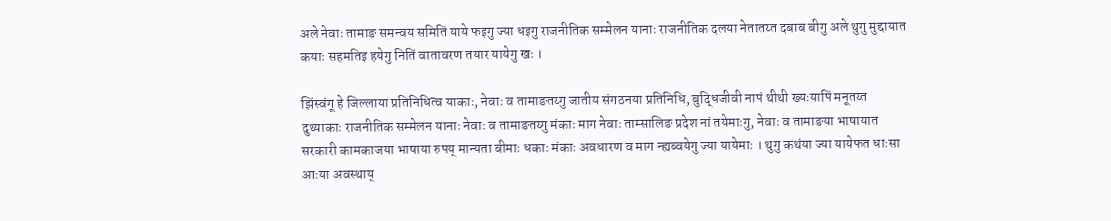अले नेवाः तामाङ समन्वय समितिं याये फइगु ज्या धइगु राजनीतिक सम्मेलन यानाः राजनीतिक दलया नेतातय्त दबाब बीगु अले थुगु मुद्दायात कयाः सहमतिइ हयेगु नितिं वातावरण तयार यायेगु खः ।

झिंस्वंगू हे जिल्लाया प्रतिनिधित्व याकाः, नेवाः व तामाङतय्गु जातीय संगठनया प्रतिनिधि, बुद्धिजीवी नापं थीथी ख्यःयापिं मनूतय्त दुथ्याकाः राजनीतिक सम्मेलन यानाः नेवाः व तामाङतय्गु मंकाः माग नेवाः ताम्सालिङ प्रदेश नां तयेमाःगु, नेवाः व तामाङया भाषायात सरकारी कामकाजया भाषाया रुपय् मान्यता बीमाः धकाः मंकाः अवधारण व माग न्ह्यब्वयेगु ज्या यायेमाः । थुगु कथंया ज्या यायेफत धाःसा आःया अवस्थाय्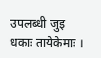उपलब्धी जुइ धकाः तायेकेमाः ।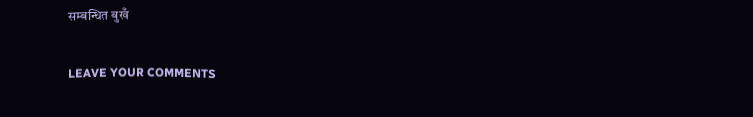सम्बन्धित बुखँ

LEAVE YOUR COMMENTS